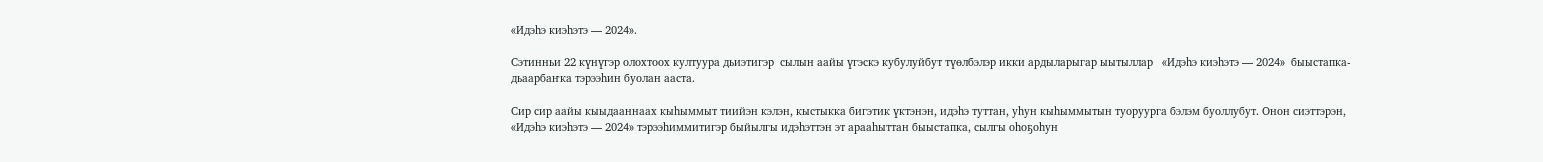«Идэһэ киэһэтэ — 2024».

Сэтинньи 22 күнүгэр олохтоох култуура дьиэтигэр  сылын аайы үгэскэ кубулуйбут түөлбэлэр икки ардыларыгар ыытыллар   «Идэһэ киэһэтэ — 2024»  быыстапка-дьаарбаҥка тэрээһин буолан ааста.

Сир сир аайы кыыдааннаах кыһыммыт тиийэн кэлэн, кыстыкка бигэтик үктэнэн, идэһэ туттан, уһун кыһыммытын туоруурга бэлэм буоллубут. Онон сиэттэрэн,  «Идэһэ киэһэтэ — 2024» тэрээһиммитигэр быйылгы идэһэттэн эт арааһыттан быыстапка, сылгы оһоҕоһун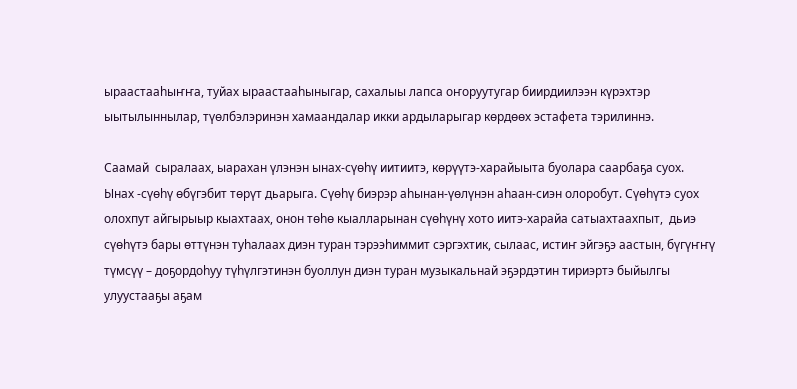ыраастааһыҥҥа, туйах ыраастааһыныгар, сахалыы лапса оҥоруутугар биирдиилээн күрэхтэр ыытылыннылар, түөлбэлэринэн хамаандалар икки ардыларыгар көрдөөх эстафета тэрилиннэ.

Саамай  сыралаах, ыарахан үлэнэн ынах-сүөһү иитиитэ, көрүүтэ-харайыыта буолара саарбаҕа суох.  Ынах -сүөһү өбүгэбит төрүт дьарыга. Сүөһү биэрэр аһынан-үөлүнэн аһаан-сиэн олоробут. Сүөһүтэ суох олохпут айгырыыр кыахтаах, онон төһө кыалларынан сүөһүнү хото иитэ-харайа сатыахтаахпыт,  дьиэ сүөһүтэ бары өттүнэн туһалаах диэн туран тэрээһиммит сэргэхтик, сылаас, истиҥ эйгэҕэ аастын, бүгүҥҥү түмсүү – доҕордоһуу түһүлгэтинэн буоллун диэн туран музыкальнай эҕэрдэтин тириэртэ быйылгы улуустааҕы аҕам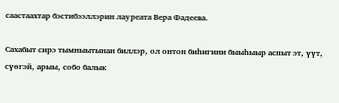саастаахтар бэстибээллэрин лауреата Вера Фадеева.

Сахабыт сирэ тымныытынан биллэр, ол онтон биһигини быыһыыр аспыт эт, үүт, сүөгэй, арыы, собо балык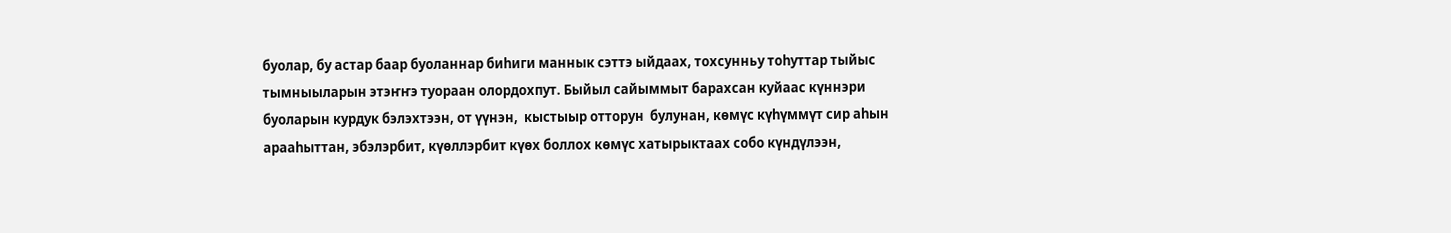буолар, бу астар баар буоланнар биһиги маннык сэттэ ыйдаах, тохсунньу тоһуттар тыйыс тымныыларын этэҥҥэ туораан олордохпут. Быйыл сайыммыт барахсан куйаас күннэри буоларын курдук бэлэхтээн, от үүнэн,  кыстыыр отторун  булунан, көмүс күһүммүт сир аһын арааһыттан, эбэлэрбит, күөллэрбит күөх боллох көмүс хатырыктаах собо күндүлээн,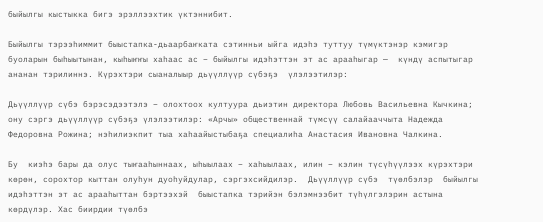быйылгы кыстыкка бигэ эрэллээхтик үктэннибит.

Быйылгы тэрээһиммит быыстапка-дьаарбаҥката сэтинньи ыйга идэһэ туттуу түмүктэнэр кэмигэр буоларын быһыытынан, кыһыҥҥы хаһаас ас – быйылгы идэһэттэн эт ас арааһыгар —  күндү аспытыгар ананан тэрилиннэ. Күрэхтэри сыаналыыр дьүүллүүр сүбэҕэ  үлэлээтилэр:

Дьүүллүүр сүбэ бэрэсэдээтэлэ – олохтоох култуура дьиэтин директора Любовь Васильевна Кычкина;  ону сэргэ дьүүллүүр сүбэҕэ үлэлээтилэр: «Арчы» общественнай түмсүү салайааччыта Надежда Федоровна Рожина; нэһилиэкпит тыа хаһаайыстыбаҕа специалиһа Анастасия Ивановна Чалкина.

Бу  киэһэ бары да олус тыҥааһыннаах, ыһыылаах – хаһыылаах, илин – кэлин түсүһүүлээх күрэхтэри көрөн, сорохтор кыттан олуһун дуоһуйдулар, сэргэхсийдилэр.  Дьүүллүүр сүбэ  түөлбэлэр  быйылгы идэһэттэн эт ас арааһыттан бэртээхэй  быыстапка тэрийэн бэлэмнээбит түһүлгэлэрин астына көрдүлэр. Хас биирдии түөлбэ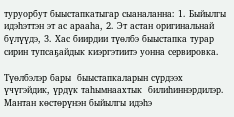туруорбут быыстапкатыгар сыаналанна: 1. Быйылгы идэһэттэн эт ас арааһа, 2. Эт астан оригинальнай бүлүүдэ, 3. Хас биирдии түөлбэ быыстапка турар сирин тупсаҕайдык киэргэтиитэ уонна сервировка.

Түөлбэлэр бары  быыстапкаларын сүрдээх үчүгэйдик, үрдүк таһымнаахтык  билиһиннэрдилэр. Мантан көстөрүнэн быйылгы идэһэ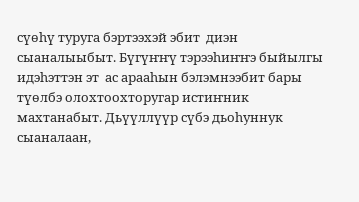сүөһү туруга бэртээхэй эбит  диэн сыаналыыбыт. Бүгүҥҥү тэрээһиҥҥэ быйылгы идэһэттэн эт  ас арааһын бэлэмнээбит бары түөлбэ олохтоохторугар истиҥник махтанабыт. Дьүүллүүр сүбэ дьоһуннук сыаналаан,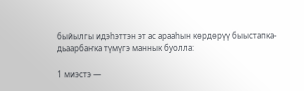быйылгы идэһэттэн эт ас арааһын көрдөрүү быыстапка-дьаарбаҥка түмүгэ маннык буолла:

1 миэстэ —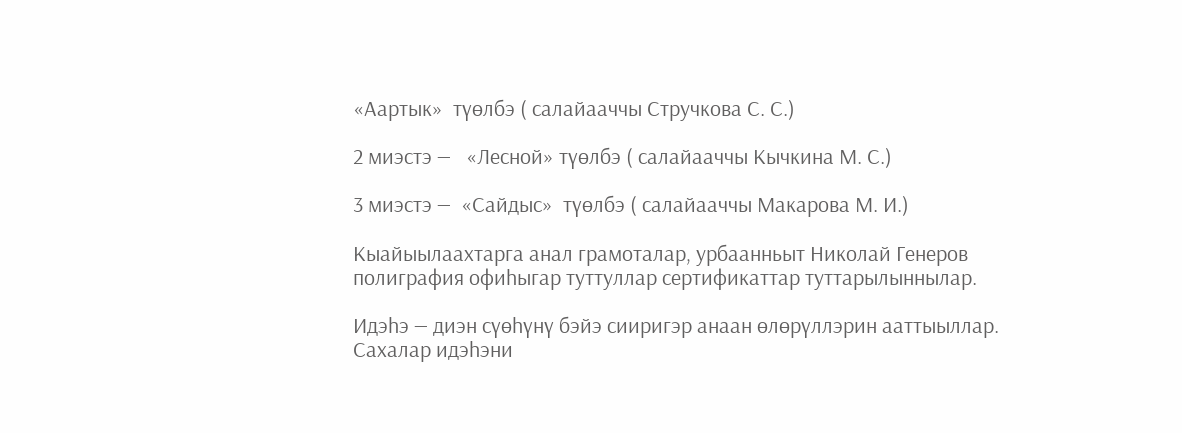«Аартык»  түөлбэ ( салайааччы Стручкова С. С.)

2 миэстэ —   «Лесной» түөлбэ ( салайааччы Кычкина М. С.)

3 миэстэ —  «Сайдыс»  түөлбэ ( салайааччы Макарова М. И.)

Кыайыылаахтарга анал грамоталар, урбаанньыт Николай Генеров полиграфия офиһыгар туттуллар сертификаттар туттарылыннылар.

Идэһэ — диэн сүөһүнү бэйэ сииригэр анаан өлөрүллэрин ааттыыллар. Сахалар идэһэни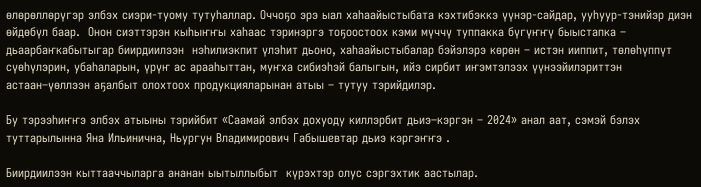өлөрөллөрүгэр элбэх сиэри-туому тутуһаллар. Оччоҕо эрэ ыал хаһаайыстыбата кэхтибэккэ үүнэр-сайдар, ууһуур-тэнийэр диэн өйдөбүл баар.  Онон сиэттэрэн кыһыҥҥы хаһаас тэринэргэ тоҕоостоох кэми мүччү туппакка бүгүҥҥү быыстапка – дьаарбаҥкабытыгар биирдиилээн  нэһилиэкпит үлэһит дьоно, хаһаайыстыбалар бэйэлэрэ көрөн – истэн ииппит, төлөһүппүт сүөһүлэрин, убаһаларын, үрүҥ ас арааһыттан, муҥха сибиэһэй балыгын, ийэ сирбит иҥэмтэлээх үүнээйилэриттэн астаан–үөллээн аҕалбыт олохтоох продукцияларынан атыы – тутуу тэрийдилэр.

Бу тэрээһиҥҥэ элбэх атыыны тэрийбит «Саамай элбэх дохуоду киллэрбит дьиэ–кэргэн – 2024» анал аат, сэмэй бэлэх туттарылынна Яна Ильинична, Ньургун Владимирович Габышевтар дьиэ кэргэҥҥэ .

Биирдиилээн кыттааччыларга ананан ыытыллыбыт  күрэхтэр олус сэргэхтик аастылар.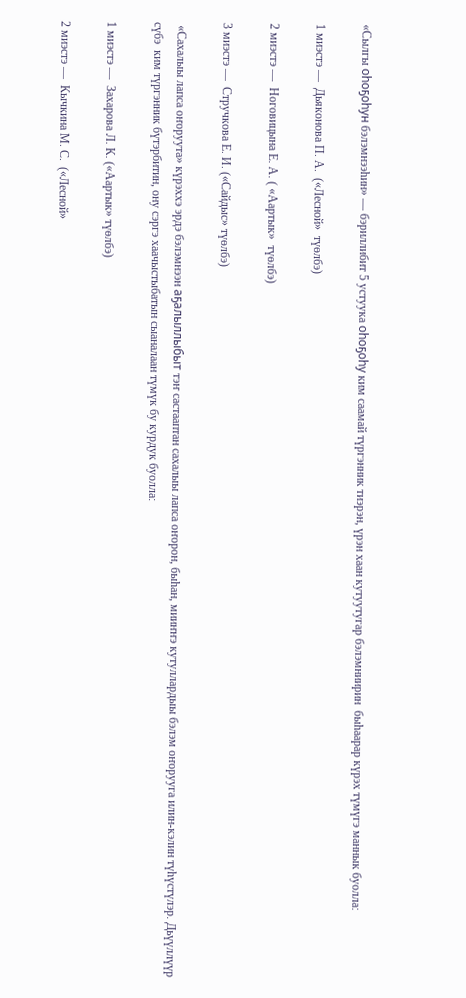«Сылгы оһоҕоһун бэлэмнээһин» — бэриллибит 5 устуука оһоҕоһу ким саамай түргэнник тиэрэн, үрэн хаан кутуутугар бэлэмниирин  быһаарар күрэх түмүгэ маннык буолла:

1 миэстэ —  Дьяконова П. А.  («Лесной»  түөлбэ)

2 миэстэ —  Ноговицына Е. А. ( «Аартык»  түөлбэ)

3 миэстэ —  Стручкова Е. И. («Сайдыс» түөлбэ)

 «Сахалыы лапса оҥоруута» күрэххэ эрдэ бэлэмнээн аҕалыллыбыт тэҥ састааптан сахалыы лапса оҥорон, быһан, мииҥҥэ кутуллардыы бэлэм оҥорууга илин-кэлин түһүстүлэр. Дьүүллүүр сүбэ  ким түргэнник бүтэрбитин, ону сэргэ хаачыстыбатын сыаналаан түмүк бу курдук буолла:

1 миэстэ —  Захарова Л. К. («Аартык» түөлбэ)

2 миэстэ —  Кычкина М. С.  («Лесной»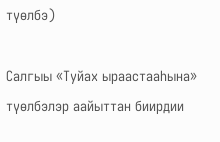түөлбэ)

Салгыы «Туйах ыраастааһына» түөлбэлэр аайыттан биирдии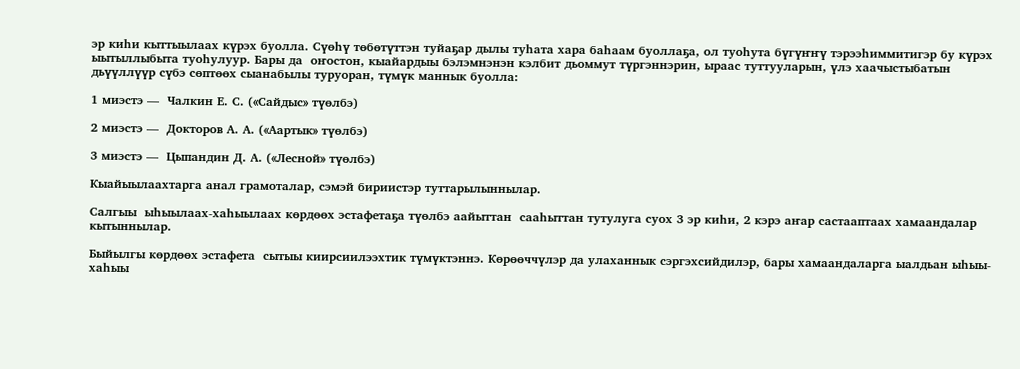эр киһи кыттыылаах күрэх буолла. Сүөһү төбөтүттэн туйаҕар дылы туһата хара баһаам буоллаҕа, ол туоһута бүгүҥҥү тэрээһиммитигэр бу күрэх ыытыллыбыта туоһулуур. Бары да  оҥостон, кыайардыы бэлэмнэнэн кэлбит дьоммут түргэннэрин, ыраас туттууларын, үлэ хаачыстыбатын дьүүллүүр сүбэ сөптөөх сыанабылы туруоран, түмүк маннык буолла:

1 миэстэ —  Чалкин Е. С. («Сайдыс» түөлбэ)

2 миэстэ —  Докторов А. А. («Аартык» түөлбэ)

3 миэстэ —  Цыпандин Д. А. («Лесной» түөлбэ)

Кыайыылаахтарга анал грамоталар, сэмэй бириистэр туттарылыннылар.

Салгыы  ыһыылаах-хаһыылаах көрдөөх эстафетаҕа түөлбэ аайыттан  сааһыттан тутулуга суох 3 эр киһи, 2 кэрэ аҥар састааптаах хамаандалар кытыннылар.

Быйылгы көрдөөх эстафета  сытыы киирсиилээхтик түмүктэннэ. Көрөөччүлэр да улаханнык сэргэхсийдилэр, бары хамаандаларга ыалдьан ыһыы-хаһыы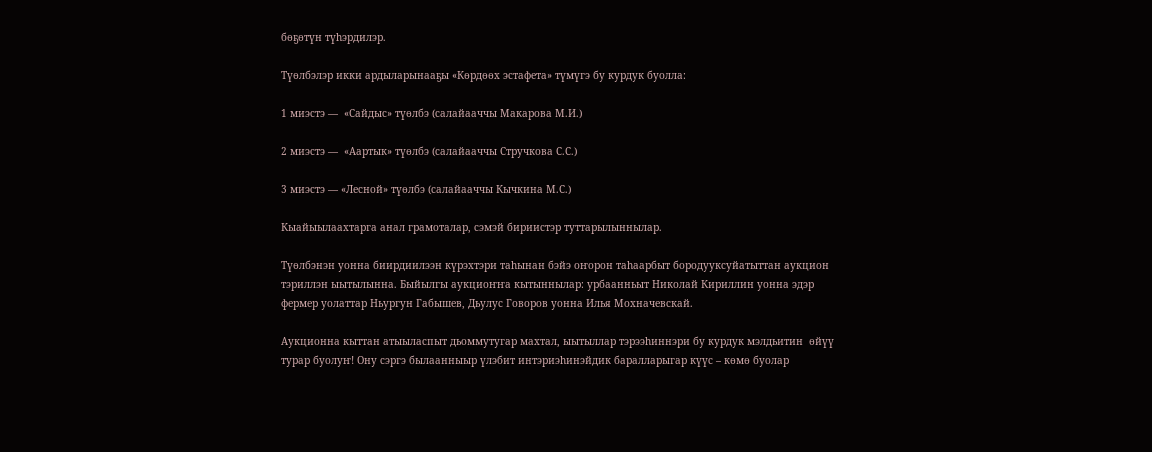бөҕөтүн түһэрдилэр.

Түөлбэлэр икки ардыларынааҕы «Көрдөөх эстафета» түмүгэ бу курдук буолла:

1 миэстэ —  «Сайдыс» түөлбэ (салайааччы Макарова М.И.)

2 миэстэ —  «Аартык» түөлбэ (салайааччы Стручкова С.С.)

3 миэстэ — «Лесной» түөлбэ (салайааччы Кычкина М.С.)

Кыайыылаахтарга анал грамоталар, сэмэй бириистэр туттарылыннылар.

Түөлбэнэн уонна биирдиилээн күрэхтэри таһынан бэйэ оҥорон таһаарбыт бородууксуйатыттан аукцион тэриллэн ыытылынна. Быйылгы аукциоҥҥа кытыннылар: урбаанньыт Николай Кириллин уонна эдэр фермер уолаттар Ньургун Габышев, Дьулус Говоров уонна Илья Мохначевскай.

Аукционна кыттан атыыласпыт дьоммутугар махтал, ыытыллар тэрээһиннэри бу курдук мэлдьитин  өйүү турар буолуҥ! Ону сэргэ былаанныыр үлэбит интэриэһинэйдик баралларыгар күүс – көмө буолар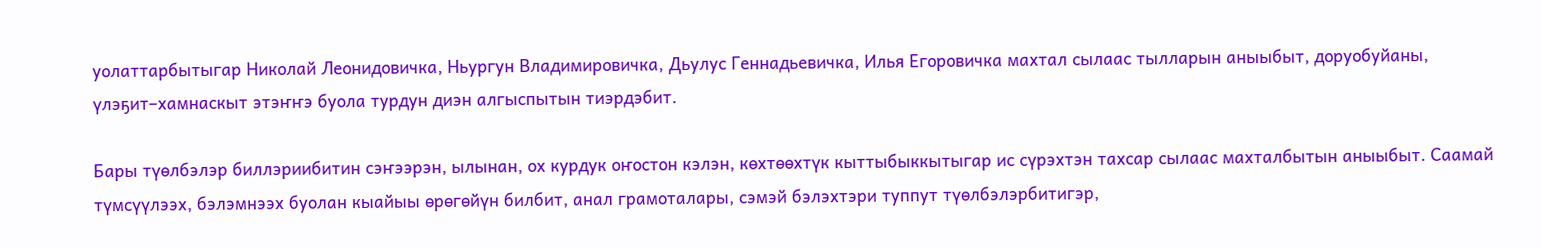уолаттарбытыгар Николай Леонидовичка, Ньургун Владимировичка, Дьулус Геннадьевичка, Илья Егоровичка махтал сылаас тылларын аныыбыт, доруобуйаны, үлэҕит–хамнаскыт этэҥҥэ буола турдун диэн алгыспытын тиэрдэбит.

Бары түөлбэлэр биллэриибитин сэҥээрэн, ылынан, ох курдук оҥостон кэлэн, көхтөөхтүк кыттыбыккытыгар ис сүрэхтэн тахсар сылаас махталбытын аныыбыт. Саамай түмсүүлээх, бэлэмнээх буолан кыайыы өрөгөйүн билбит, анал грамоталары, сэмэй бэлэхтэри туппут түөлбэлэрбитигэр,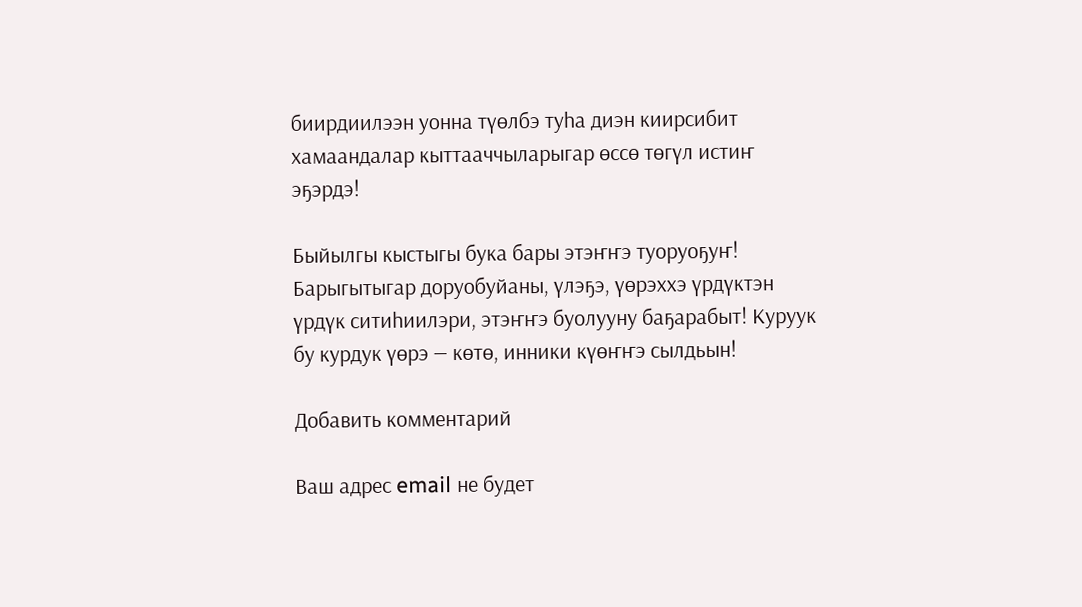биирдиилээн уонна түөлбэ туһа диэн киирсибит хамаандалар кыттааччыларыгар өссө төгүл истиҥ эҕэрдэ!

Быйылгы кыстыгы бука бары этэҥҥэ туоруоҕуҥ! Барыгытыгар доруобуйаны, үлэҕэ, үөрэххэ үрдүктэн үрдүк ситиһиилэри, этэҥҥэ буолууну баҕарабыт! Куруук бу курдук үөрэ — көтө, инники күөҥҥэ сылдьын!

Добавить комментарий

Ваш адрес email не будет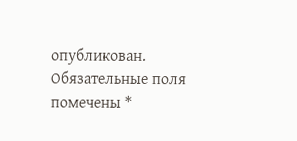опубликован. Обязательные поля помечены *